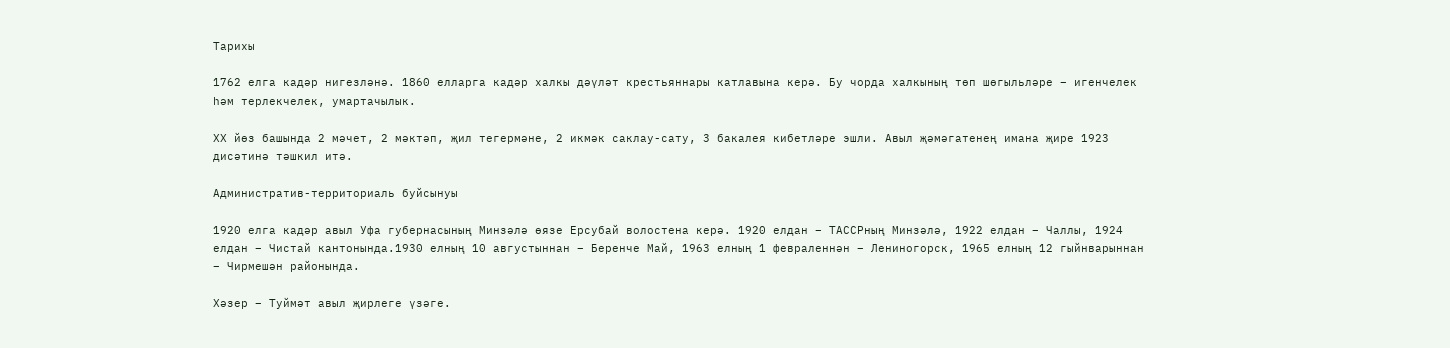Тарихы

1762 елга кадәр нигезләнә. 1860 елларга кадәр халкы дәүләт крестьяннары катлавына керә. Бу чорда халкының төп шөгыльләре – игенчелек һәм терлекчелек, умартачылык.

XX йөз башында 2 мәчет, 2 мәктәп, җил тегермәне, 2 икмәк саклау-сату, 3 бакалея кибетләре эшли. Авыл җәмәгатенең имана җире 1923 дисәтинә тәшкил итә.

Административ-территориаль буйсынуы

1920 елга кадәр авыл Уфа губернасының Минзәлә өязе Ерсубай волостена керә. 1920 елдан – ТАССРның Минзәлә, 1922 елдан – Чаллы, 1924 елдан – Чистай кантонында.1930 елның 10 августыннан – Беренче Май, 1963 елның 1 февраленнән – Лениногорск, 1965 елның 12 гыйнварыннан – Чирмешән районында.

Хәзер – Туймәт авыл җирлеге үзәге.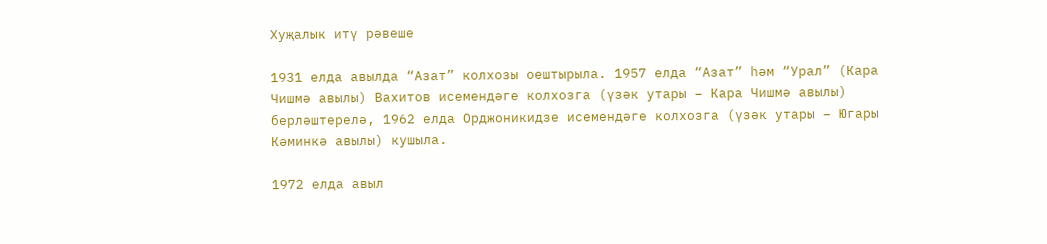Хуҗалык итү рәвеше

1931 елда авылда “Азат” колхозы оештырыла. 1957 елда “Азат” һәм “Урал” (Кара Чишмә авылы) Вахитов исемендәге колхозга (үзәк утары – Кара Чишмә авылы) берләштерелә, 1962 елда Орджоникидзе исемендәге колхозга (үзәк утары – Югары Кәминкә авылы) кушыла.

1972 елда авыл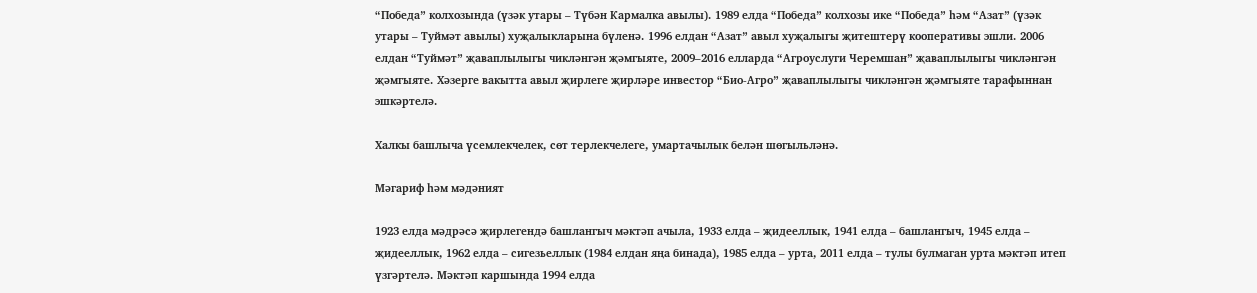“Победа” колхозында (үзәк утары – Түбән Кармалка авылы). 1989 елда “Победа” колхозы ике “Победа” һәм “Азат” (үзәк утары – Туймәт авылы) хуҗалыкларына бүленә. 1996 елдан “Азат” авыл хуҗалыгы җитештерү кооперативы эшли. 2006 елдан “Туймәт” җаваплылыгы чикләнгән җәмгыяте, 2009–2016 елларда “Агроуслуги Черемшан” җаваплылыгы чикләнгән җәмгыяте. Хәзерге вакытта авыл җирлеге җирләре инвестор “Био-Агро” җаваплылыгы чикләнгән җәмгыяте тарафыннан эшкәртелә.

Халкы башлыча үсемлекчелек, сөт терлекчелеге, умартачылык белән шөгыльләнә.

Мәгариф һәм мәдәният

1923 елда мәдрәсә җирлегендә башлангыч мәктәп ачыла, 1933 елда – җидееллык, 1941 елда – башлангыч, 1945 елда – җидееллык, 1962 елда – сигезьеллык (1984 елдан яңа бинада), 1985 елда – урта, 2011 елда – тулы булмаган урта мәктәп итеп үзгәртелә. Мәктәп каршында 1994 елда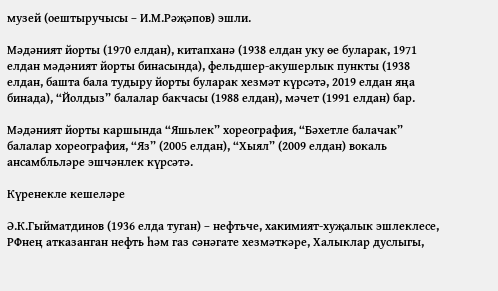музей (оештыручысы – И.М.Рәҗәпов) эшли.

Мәдәният йорты (1970 елдан), китапханә (1938 елдан уку өе буларак, 1971 елдан мәдәният йорты бинасында), фельдшер-акушерлык пункты (1938 елдан, башта бала тудыру йорты буларак хезмәт күрсәтә, 2019 елдан яңа бинада), “Йолдыз” балалар бакчасы (1988 елдан), мәчет (1991 елдан) бар.

Мәдәният йорты каршында “Яшьлек” хореография, “Бәхетле балачак” балалар хореография, “Яз” (2005 елдан), “Хыял” (2009 елдан) вокаль ансамбльләре эшчәнлек күрсәтә.

Күренекле кешеләре

Ә.К.Гыйматдинов (1936 елда туган) – нефтьче, хакимият-хуҗалык эшлеклесе, РФнең атказанган нефть һәм газ сәнәгате хезмәткәре, Халыклар дуслыгы,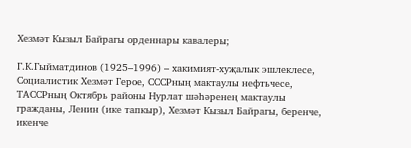Хезмәт Кызыл Байрагы орденнары кавалеры;

Г.К.Гыйматдинов (1925–1996) – хакимият-хуҗалык эшлеклесе, Социалистик Хезмәт Герое, СССРның мактаулы нефтьчесе, ТАССРның Октябрь районы Нурлат шәһәренең мактаулы гражданы, Ленин (ике тапкыр), Хезмәт Кызыл Байрагы, беренче, икенче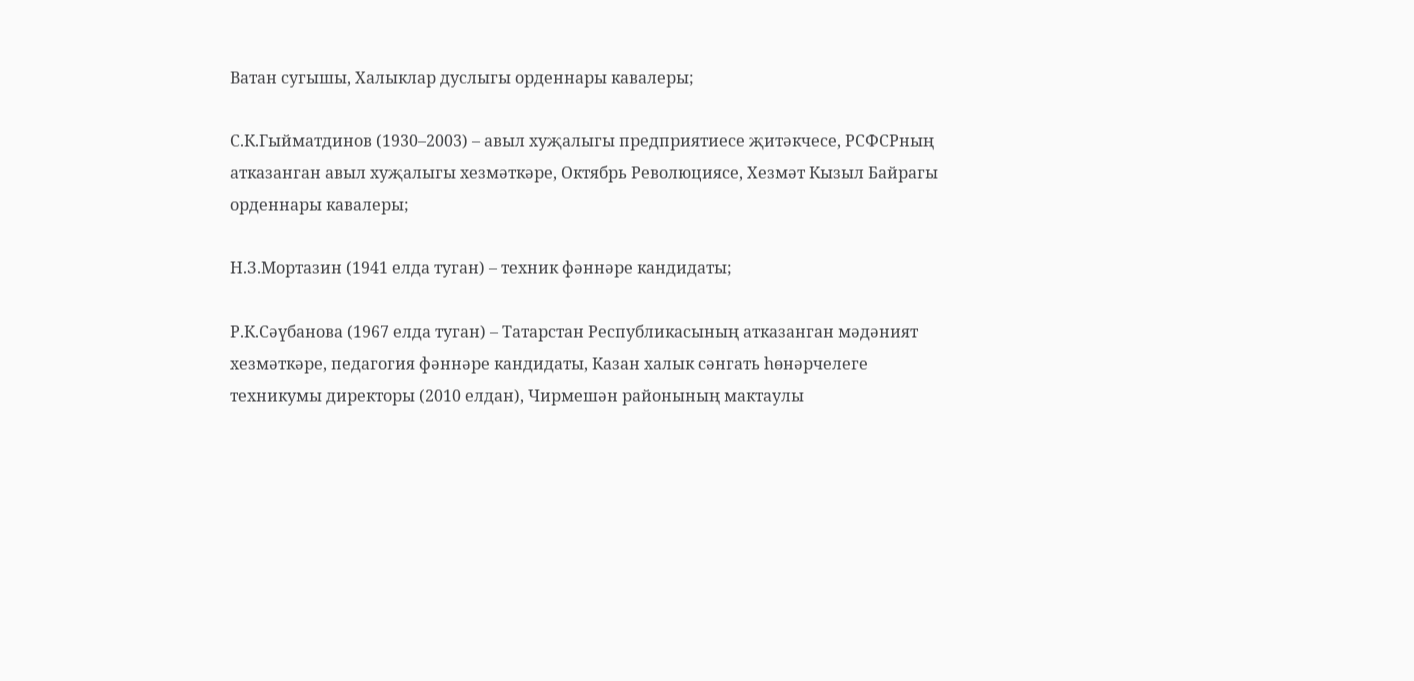Ватан сугышы, Халыклар дуслыгы орденнары кавалеры;

С.К.Гыйматдинов (1930–2003) – авыл хуҗалыгы предприятиесе җитәкчесе, РСФСРның атказанган авыл хуҗалыгы хезмәткәре, Октябрь Революциясе, Хезмәт Кызыл Байрагы орденнары кавалеры;

Н.З.Мортазин (1941 елда туган) – техник фәннәре кандидаты;

Р.К.Сәүбанова (1967 елда туган) – Татарстан Республикасының атказанган мәдәният хезмәткәре, педагогия фәннәре кандидаты, Казан халык сәнгать һөнәрчелеге техникумы директоры (2010 елдан), Чирмешән районының мактаулы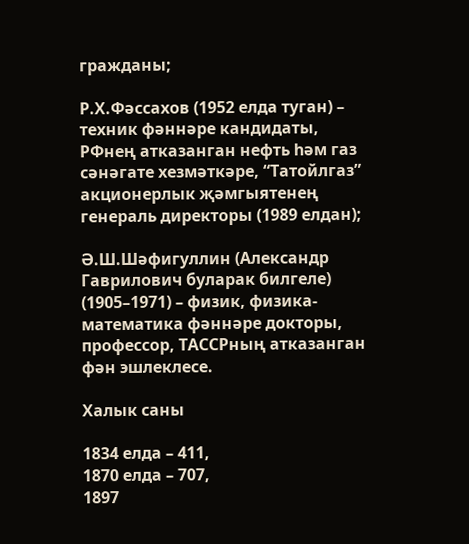гражданы;

Р.Х.Фәссахов (1952 елда туган) – техник фәннәре кандидаты, РФнең атказанган нефть һәм газ сәнәгате хезмәткәре, “Татойлгаз” акционерлык җәмгыятенең генераль директоры (1989 елдан);

Ә.Ш.Шәфигуллин (Александр Гаврилович буларак билгеле) (1905–1971) – физик, физика-математика фәннәре докторы, профессор, ТАССРның атказанган фән эшлеклесе.

Халык саны

1834 елда – 411,
1870 елда – 707,
1897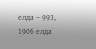елда – 993,
1906 елда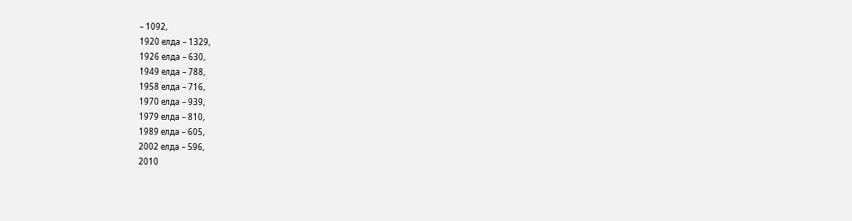– 1092,
1920 елда – 1329,
1926 елда – 630,
1949 елда – 788,
1958 елда – 716,
1970 елда – 939,
1979 елда – 810,
1989 елда – 605,
2002 елда – 596,
2010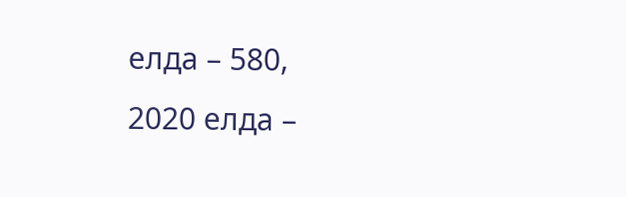елда – 580,
2020 елда –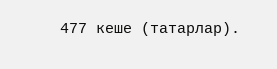477 кеше (татарлар).